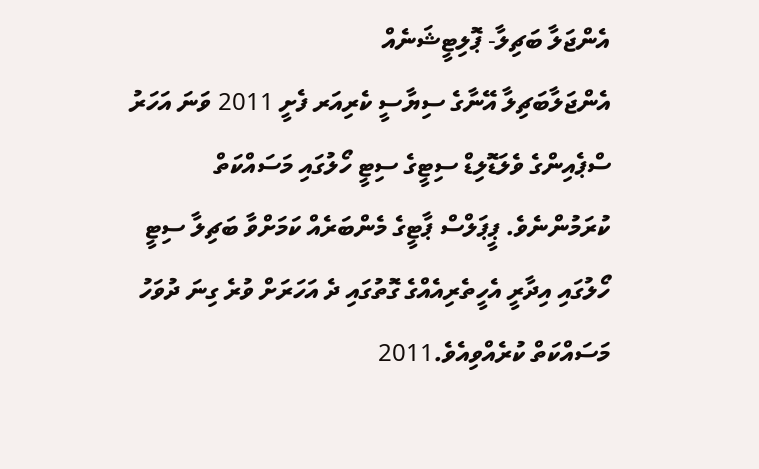އެންޖަލާ ބަޗިލާ- ޕޮލިޓީޝަނެއް
އެންޖަލާބަޗިލާ އޭނާގެ ސިޔާސީ ކެރިއަރ ފެށީ 2011 ވަނަ އަހަރު ސްޕެއިންގެ ވެލަޑޮލިޑް ސިޓީގެ ސިޓީ ހޯލުގައި މަސައްކަތް ކުރަމުންނެވެ. ޕީޕަލްސް ޕާޓީގެ މެންބަރެއް ކަމަށްވާ ބަޗިލާ ސިޓީ ހޯލުގައި އިދާރީ އެހީތެރިއެއްގެ ގޮތުގައި ދެ އަހަރަށް ވުރެ ގިނަ ދުވަހު މަސައްކަތް ކުރެއްވިއެވެ.2011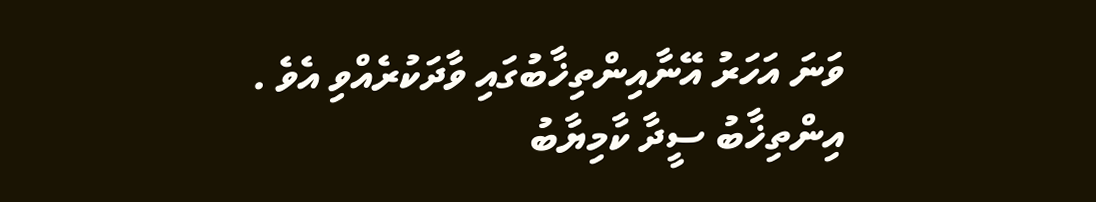ވަނަ އަހަރު އޭނާއިންތިޚާބުގައި ވާދަކުރެއްވި އެވެ .
އިންތިޚާބު ސީދާ ކާމިޔާބު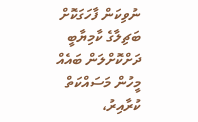ނުވިކަން ފާހަގަކޮށް ބަޗިލާގެ ކާމިޔާބީ ދަށްކޮށްލަން ބައެއް މީހުން މަސައްކަތް ކުރާއިރު،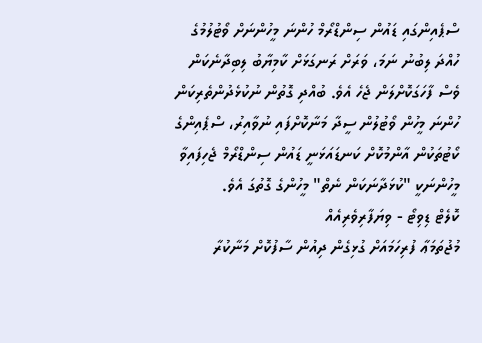ސްޕެއިންގައި ޑައުން ސިންޑްރޯމް ހުންނަ މީހުންނަށް ވޯޓުލުމުގެ ހުއްދަ ލިބުނު ނަމަ، ވަރަށް ރަނގަޅަށް ކާމިޔާބު ލިބިދާނެކަން ވެސް ފާހަގަކޮށްލަން ޖެހެ އެވެ. ބުއްދި ގޮތުން ނުކުޅެދުންތެރިކަން ހުންނަ މީހުން ވޯޓުލުން ސީދާ މަނާކޮށްފައި ނުވާއިރު، ސްޕެއިންގެ ކޯޓުތަކުން އާންމުކޮށް ކަނޑައަޅަނީ ޑައުން ސިންޑްރޯމް ޖެހިފައިވާ މީހުންނަކީ "ކުޅަދާނަކަން ނެތް" މީހުންގެ ގޮތުގަ އެވެ.
ކޮލެޓް ޑިވިޓޯ - ވިޔަފާރިވެރިއެއް
މުޖުތަމަޢާ ފުރިހަމައަށް ގުޅިގެން ދިއުން ސާފުކޮށް މަނާކުރާ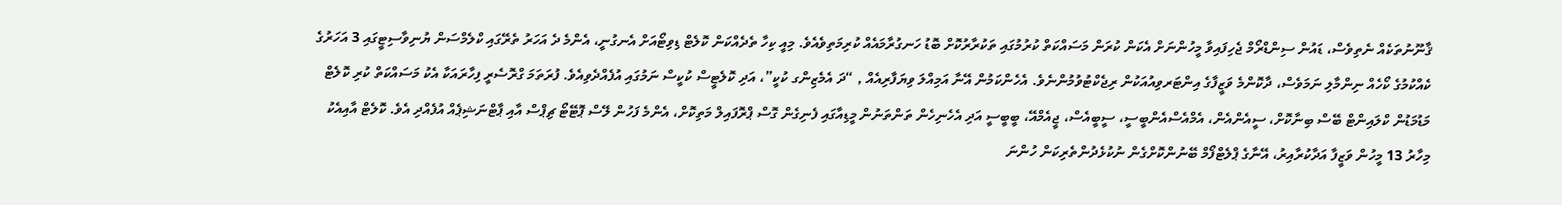ޤާނޫނުތަކެއް ނެތިވެސް، ޑައުން ސިންޑްރޯމް ޖެހިފައިވާ މީހުންނަށް އެކަން ކުރަން މަސައްކަތް ކުރުމުގައި ތަކުރާރުކޮށް ބޮޑު ހަނގުރާމައެއް ކުރިމަތިވެއެވެ. މިއީ ކިހާ ތެދެއްކަން ކޮލެޓް ޑިވިޓޯއަށް އެނގުނީ، އެންމެ ދެ އަހަރު ތެރޭގައި ކްލެމްސަން ޔުނިވާސިޓީގައި 3 އަހަރުގެ ކެއްކުމުގެ ކޯހެއް ނިންމާލި ނަމަވެސް، ދާކޮންމެ ވަޒީފާގެ އިންޓަރވިއުއަކުން ރިޖެކްޓުވުމުންނެވެ. އެހެންކަމުން އޭނާ އަމިއްލަ ވިޔަފާރިއެއް , “ދަ އެމެޒިންގ ކުކީ”، އަދި ކޮލެޓީސް ކުކީސް ނަމުގައި އުފެއްދެވިއެވެ. ފުރަތަމަ ގްރޮސެރީ ފިހާރައަކާ އެކު މަސައްކަތް ކުރި ކޮލެޓް މަޑުމަޑުން ކްލައިންޓް ބޭސް ބިނާކޮށް، ސީއެންއެން، އެމްއެސްއެންބީސީ، ސީބީއެސް، ޖީއެމްއޭ، ބީބީސީ އަދި އެހެނިހެން ތަންތަނުން މީޑިއާގައި ފެނިގެން ގޮސް ޕްރޮފައިލް މަތިކޮށް، އެންމެ ފަހުން ލޭސް ޕޮޓޭޓޯ ޗިޕްސް އާއި ޕާޓްނަޝިޕެއް އުފެއްދި އެވެ. ކޮލެޓް އާއިއެކު މިހާރު 13 މީހުން ވަޒީފާ އަދާކުރާއިރު، އޭނާގެ ޕްލެޓްފޯމް ބޭނުންކޮށްގެން ނުކުޅެދުންތެރިކަން ހުންނަ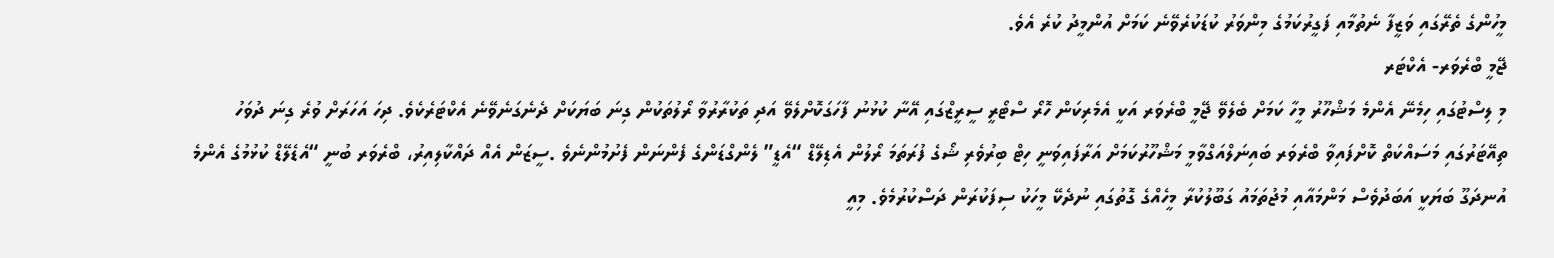މީހުންގެ ތެރޭގައި ވަޒީފާ ނެތުމާއި ފަގީރުކަމުގެ މިންވަރު ކުޑަކުރެވޭނެ ކަމަށް އުންމީދު ކުރެ އެވެ.
ޖޭމީ ބްރެވަރ- އެކްޓަރ
މި ލިސްޓުގައި ހިމެނޭ އެންމެ މަޝްހޫރު މީހާ ކަމަށް ބެލެވޭ ޖޭމީ ބްރެވަރ އަކީ އެމެރިކަން ހޮރޯ ސްޓޯރީ ސީރީޒްގައި އޭނާ ކުޅުނު ފާހަގަކޮށްލެވޭ އަދި ތަކުރާރުވާ ރޯލުތަކުން ގިނަ ބަޔަކަށް ދެނެގަނެވޭނެ އެކްޓަރެކެވެ. ދިހަ އަހަރަށް ވުރެ ގިނަ ދުވަހު ތިއޭޓަރުގައި މަސައްކަތް ކޮށްފައިވާ ބްރެވަރ ބައިނަލްއަގްވާމީ މަޝްހޫރުކަމަށް އަރާފައިވަނީ ހިޓް ބިރުވެރި ޝޯގެ ފުރަތަމަ ރޯލުން އެޑިލޭޑް “އެޑީ” ލެންގްޑަންގެ ފެންނަން ފެށުމުންނެވެ .ސީޒަން އެއް ދައްކާލިއިރު، ބްރެވަރ ބުނީ “އެޑެލޭޑް ކުޅުމުގެ އެންމެ އުނދަގޫ ބަޔަކީ އަބަދުވެސް މަންމައާއި މުޖުތަމައު ގަބޫލުކުރާ މީހެއްގެ ގޮތުގައި ނުދެކޭ މީހަކު ސިފަކުރަން ދަސްކުރުމެވެ. މިއީ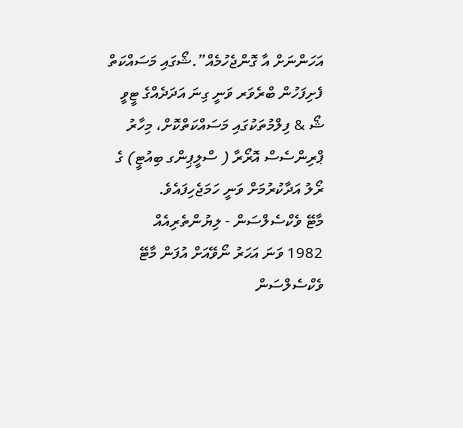އަހަންނަށް އާ ގޮންޖެހުމެއް”.ޝޯގައި މަސައްކަތް ފެށިފަހުން ބްރެވަރ ވަނީ ގިނަ އަދަދެއްގެ ޓީވީ ޝޯ & ފިލްމުތަކުގައި މަސައްކަތްކޮށް، މިހާރު ޕްރިންސެސް އޮރޯރާ ( ސްލީޕިންގ ބިއުޓީ) ގެ ރޯލު އަދާކުރުމަށް ވަނީ ހަމަޖެހިފައެވެ.
މާޓޭ ވެކްސެލްސަން - ލިޔުންތެރިއެއް
1982 ވަނަ އަހަރު ނޯވޭއަށް އުފަން މާޓޭ ވެކްސެލްސަން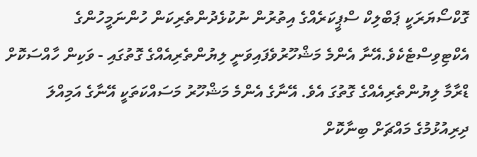ގޮކްސޯޔަރަކީ ޕަބްލިކް ސްޕީކަރެއްގެ އިތުރުން ނުކުޅެދުންތެރިކަން ހުންނަމީހުންގެ އެކްޓިވިސްޓެކެވެ.އޭނާ އެންމެ މަޝްހޫރުވެފައިވަނީ ލިޔުންތެރިއެއްގެ ގޮތުގައި - ވަކިން ހާއްސަކޮށް ޑްރާމާ ލިޔުންތެރިއެއްގެ ގޮތުގަ އެވެ. އޭނާގެ އެންމެ މަޝްހޫރު މަސައްކަތަކީ އޭނާގެ އަމިއްލަ ދިރިއުޅުމުގެ މައްޗަށް ބިނާކޮށް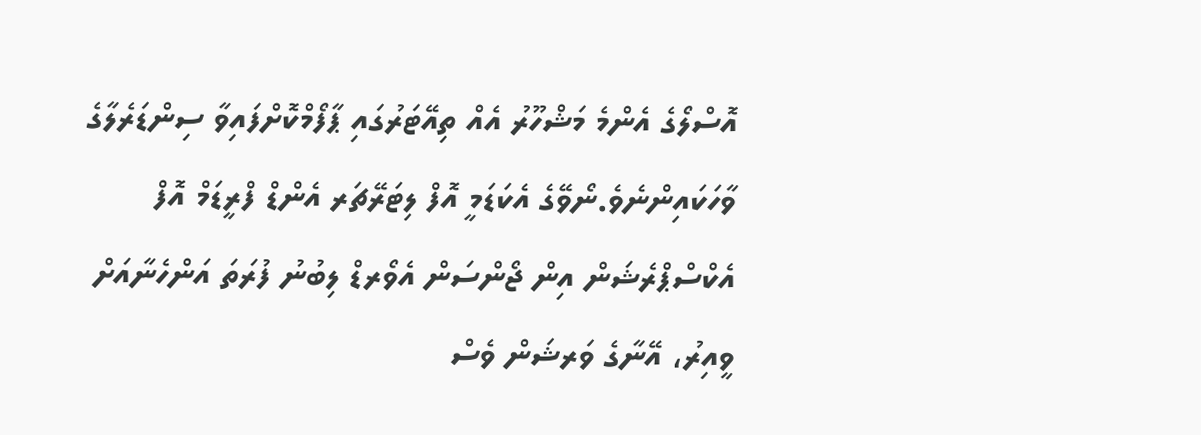އޮސްލޯގެ އެންމެ މަޝްހޫރު އެއް ތިއޭޓަރުގައި ޕާފޯމްކޮށްފައިވާ ސިންޑަރެލާގެ ވާހަކައިންނެވެ.ނޯވޭގެ އެކަޑަމީ އޮފް ލިޓަރޭޗަރ އެންޑް ފްރީޑަމް އޮފް އެކްސްޕްރެޝަން އިން ޖޯންސަން އެވޯރޑް ލިބުނު ފުރަތަ އަންހެނާއަށް ވީއިރު، އޭނާގެ ވަރޝަން ވެސް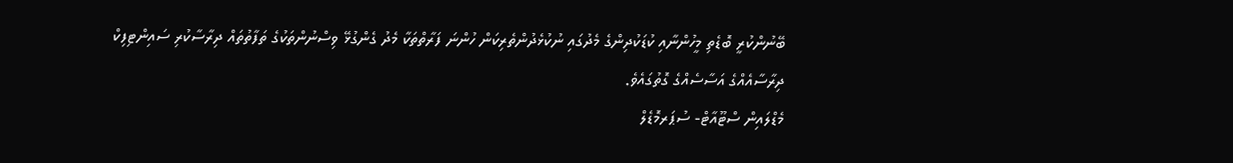ބޭނުންކުރީ ބޮޑެތި މީހުންނާއި ކުޑަކުދިންގެ މެދުގައި ނުކުޅެދުންތެރިކަން ހުންނަ ފަރާތްތަކާ މެދު ގެންގުޅޭ ވިސްނުންތަކުގެ ތަފާތުތައް ދިރާސާކުރި ސައިންޓިފިކް ދިރާސާއެއްގެ އަސާސެއްގެ ގޮތުގައެވެ.
މެޑްލައިން ސްޓޫއާޓް- ސުޕަރމޮޑެލް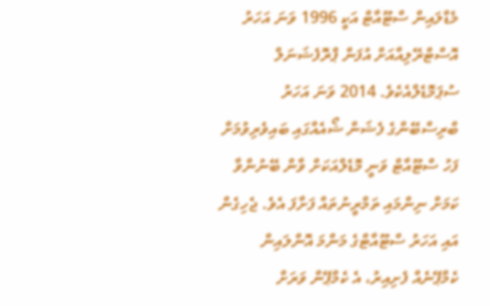މެޑްލައިން ސްޓޫއާޓް އަކީ 1996 ވަނަ އަހަރު އޮސްޓްރޭލިއާއަށް އުފަން ޕްރޮފެޝަނަލް ސުޕަމޮޑެލްއެކެވެ. 2014 ވަނަ އަހަރު ބްރިސްބޭންގެ ފެޝަން ޝޯއެއްގައި ބައިވެރިވުމަށް ފަހު ސްޓޫއާޓް ވަނީ މޮޑެލްއަކަށް ވާން ބޭނުންވާ ކަމަށް ނިންމައި ތަމްރީނުތައް ފަށާފަ އެވެ. ޖެހިގެން އައި އަހަރު ސްޓޫއާޓްގެ މަންމަ އޮންލައިން ކެމްޕޭނެއް ފެށިއިރު، އެ ކެމްޕޭން ވަރަށް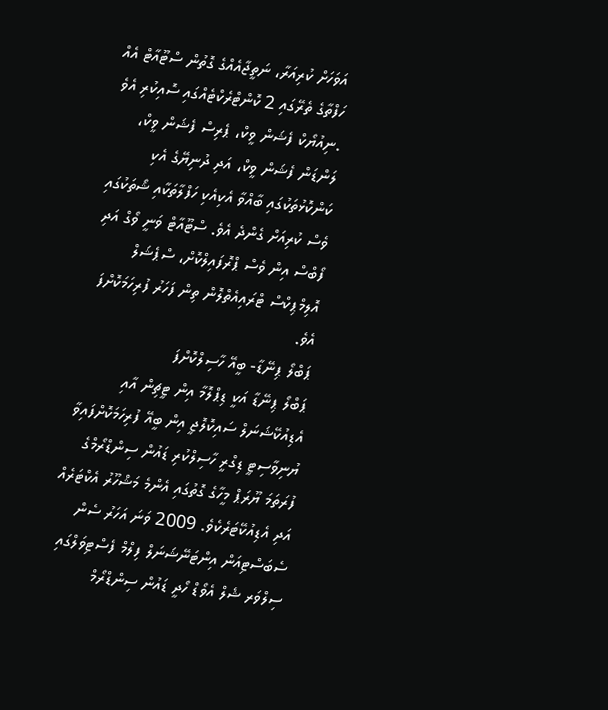އަވަހަށް ކުރިއަރާ، ނަތީޖާއެއްގެ ގޮތުން ސްޓޫއާޓް އެއް ހަފްތާގެ ތެރޭގައި 2 ކޮންޓްރެކްޓެއްގައި ސޮއިކުރި އެވެ .ނިއުޔޯކް ފެޝަން ވީކް، ޕެރިސް ފެޝަން ވީކް، ލަންޑަން ފެޝަން ވީކް، އަދި ދުނިޔޭގެ އެކި ކަންކޮޅުތަކުގައި ބާއްވާ އެކިއެކި ހަފްލާތަކާއި ޝޯތަކުގައި ވެސް ކުރިއަށް ގެންދެ އެވެ. ސްޓޫއާޓް ވަނީ ވޯގް އަދި ފޯބްސް އިން ވެސް ޕްރޮފައިލްކޮށް، ސްޕެޝަލް އޮލިމްޕިކްސް ޓްރައިއެތްލޮން ތިން ފަހަރު ފުރިހަމަކޮށްފަ އެވެ.
ޕަބްލޯ ޕިނޭޑާ- ބީއޭ ހާސިލްކޮށްފަ
ޕަބްލޯ ޕިނޭޑާ އަކީ ޑިޕްލޮމާ އިން ޓީޗިން އާއި އެޑިއުކޭޝަނަލް ސައިކޮލޮޖީ އިން ބީއޭ ފުރިހަމަކޮށްފައިވާ ޔުނިވާސިޓީ ޑިގްރީ ހާސިލްކުރި ޑައުން ސިންޑްރޯމްގެ ފުރަތަމަ ޔޫރަޕް މީހާގެ ގޮތުގައި އެންމެ މަޝްހޫރު އެކްޓަރެއް އަދި އެޑިއުކޭޓަރެކެވެ. 2009 ވަނަ އަހަރު ސެން ސެބަސްޓިއަން އިންޓަނޭޝަނަލް ފިލްމް ފެސްޓިވަލްގައި ސިލްވަރ ޝެލް އެވޯޑް ހޯދީ ޑައުން ސިންޑްރޯމް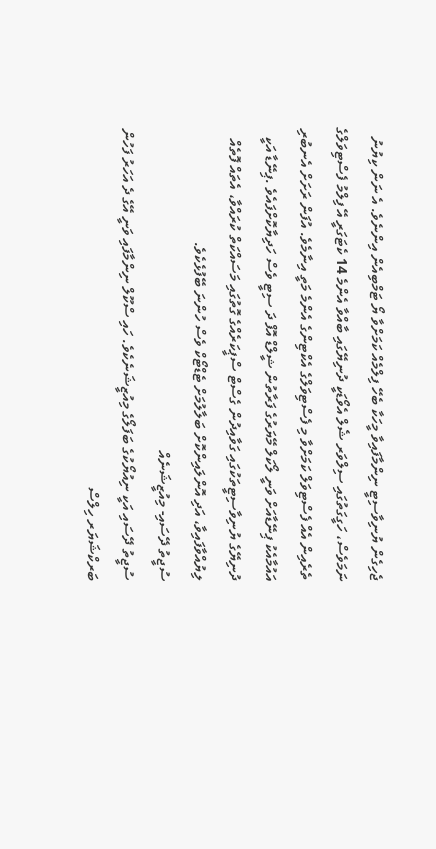ޖެހިގެން ޔުނިވާސިޓީ ނިންމާފައިވާ މީހަކާ ބެހޭ ފިލްމެއް ކަމަށްވާ ޔޯ ޓަމްބިއެން އިންނެވެ. އެ ނަން ކިޔުނު ނަމަވެސް، ހަގީގަތުގައި ސިލްވަރ ޝެލް އެވޯޑަކީ ދުނިޔޭގައި ބާއްވާ އެންމެ 14 ކެޓަގަރީ އޭ ފިލްމު ފެސްޓިވަލްގެ ތެރެއިން އެއް ފެސްޓިވަލް ކަމަށްވާ މި ފެސްޓިވަލްގެ އެކްޓިންގެ އެންމެ މަތީ އިނާމެވެ. އުފަން ރަށަށް އެނބުރި އައުމާއެކު ޕިނޭޑާއަށް ވަނީ ލޯކަލް މޭޔަރުގެ ފަރާތުން ޝީލްޑް އޮފް ދަ ސިޓީ ވެސް ހަދިޔާކޮށްފައެވެ .ޕިނޭޑާ އަކީ ދުނިޔޭގެ ޔުނިވާސިޓީތަކުގައި ގަވާއިދުން ގެސްޓް ސްޕީކަރެއްގެ ގޮތުގައި މަސައްކަތް ކުރައްވާ، އެތައް ފޮތެއް ލިޔުއްވާފައިވާ، އަދި އޮންލައިންކޮށް ބަލާލުމަށް ޓެޑްޓޯކް ވެސް ހުންނަ ބޭފުޅެކެވެ.
ސުޖީތު ދޭސައި- މިއުޒީޝަނެއް
ސުޖީތު ދޭސައި އަކީ ނިއުޔޯކުގެ ބަފަލޯގެ މިއުޒީޝަނެކެވެ. ހައި ސްކޫލް ނިންމާފައި ވަނީ އޭގެ ދެ އަހަރު ފަހުން ބަރކްޝަޔަރ ހިލްސް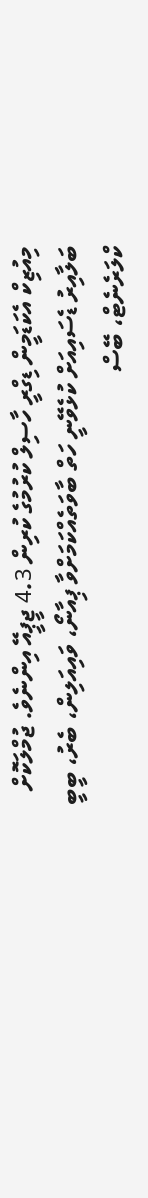މިއުޒިކް އެކަޑަމީން ޑިގްރީ ހާސިލް ކުރުމުގެ ކުރިން 4.3 ޖީޕީއޭ އިންނެވެ. ޖުމްލަކޮށް ބަލާއިރު ޑެސައިއަށް ކުޅެވޭނީ ހަތް ބާވަތެއްކަމަށްވާ ޕިއާނޯ، ވައިއަލިން، ބެރު، ބީބީ ކްލަރެނެޓް، ބޭސް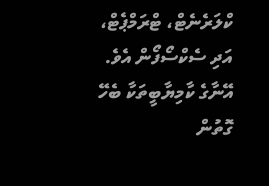ކްލަރެނެޓް، ޓްރަމްޕެޓް، އަދި ސެކްސޯފޯން އެވެ. އޭނާގެ ކާމިޔާބީތަކާ ބެހޭ ގޮތުން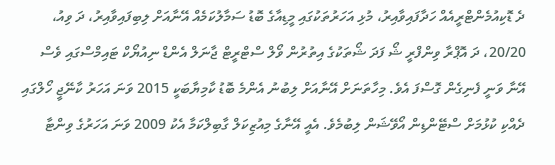ދެ ޑޮކިއުމެންޓްރީއެއް ހަދާފައިވާއިރު، މުޅި އަހަރުތަކުގައި މީޑިއާގެ ބޮޑު ސަމާލުކަމެއް އޭނާއަށް ލިބިފައިވާއިރު، ދަ ވިއު، 20/20، ދަ އޮޕްރާ ވިންފްރީ ޝޯ ފަދަ ޝޯތަކުގެ އިތުރުން ވޯލް ސްޓްރީޓް ޖާނަލް އެންޑް ނިއުޔޯކް ޓައިމްސްގައި ވެސް އޭނާ ވަނީ ފެނިގެން ގޮސްފަ އެވެ. މިހާތަނަށް އޭނާއަށް ލިބުނު އެންމެ ބޮޑު ކާމިޔާބަކީ 2015 ވަނަ އަހަރު ކާނޭޖީ ހޯލްގައި ދެއްކި ކުޅުމަށް ސްޓޭންޑިން އޯވޭޝަން ލިބުމެވެ. އެއީ އޭނާގެ މިއުޒިކަލް ގާބިލްކަމާ އެކު 2009 ވަނަ އަހަރުގެ ވިންޓާ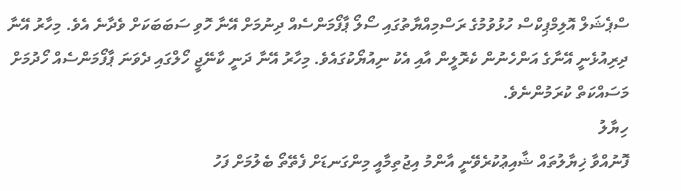ސްޕެޝަލް އޮލިމްޕިކްސް ހުޅުވުމުގެ ރަސްމިއްޔާތުގައި ސޯލޯ ޕާފޯމަންސެއް ދިނުމަށް އޭނާ ހޮވި ސަބަބަކަށް ވެދާނެ އެވެ. މިހާރު އޭނާ ދިރިއުޅެނީ އޭނާގެ އަންހެނުން ކެރޮލީން އާއި އެކު ނިއުޔޯކުގައެވެ. މިހާރު އޭނާ ދަނީ ކާނޭޖީ ހޯލްގައި ދެވަނަ ޕާފޯމަންސެއް ހޯދުމަށް މަސައްކަތް ކުރަމުންނެވެ.
ހިޔާލު
ފޮނުއްވާ ޚިޔާލުތައް ޝާއިޢުކުރެވޭނީ އާންމު އިޖުތިމާއީ މިންގަނޑަށް ފެތޭތޯ ބެލުމަށް ފަހު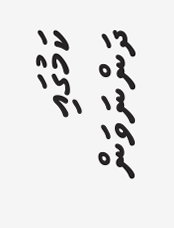ކަމުގައި ދަންނަވަން